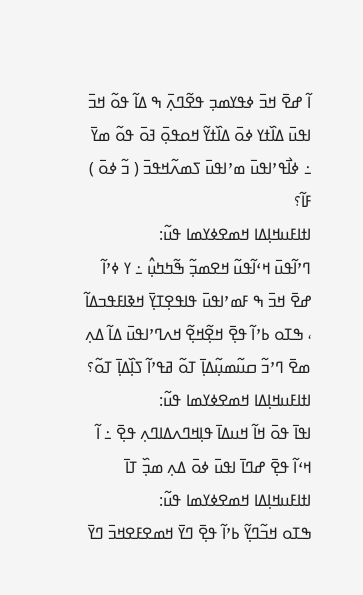ߊ߬ ߝߐ߫ ߞߏ߫ ߦߟߌߘߏ߲ ߟߐ߬ߣߍ߲߫ ߒ ߡߊ߬ ߟߋ߬ ߞߏ߫ ߊߟߎ߫ ߡߊ߰ߙߌ ߦߋ߫ ߡߊ߰ߙߌ߬ ߞߋߟߋ߲߫ ߔߋ߫ ߟߋ߬ ߘߌ߫ ߸ ߦߊ߯ߟߴߊߟߎ߫ ߘߴߊߟߎ߫ ߖߘߍ߬ߞߟߏ߫ ( ߏ߬ ߦߋ߫ ) ߓߊ߬؟
ߊߙߊߓߎߞߊ߲ߡߊ ߞߘߐߦߌߘߊ ߟߎ߬:
ߣߴߊ߬ߟߎ߫ ߞߵߊ߬ߟߎ߬ ߞߐߘߏ߲߬ ߒ߬ߤߤߎ߲߮ ߸ ߌ ߦߴߊ߬ ߝߐ߫ ߞߏ߫ ߒ ߓߘߴߊߟߎ߫ ߟߊߟߐ߲ߠߌ߲߫ ߞߢߊߓߟߏߡߊ߬ ، ߒߠߋ ߕߴߊ߬ ߟߐ߲߫ ߞߐ߲߬ߞߐ߲߬ ߞߍߣߴߊߟߎ߫ ߡߊ߬ ߡߍ߲ ߘߐ߫ ߣߴߏ߬ ߛߎ߬ߘߎ߲߬ߡߊ߲߫ ߠߋ߬ ߥߟߴߊ߬ ߖߊ߲߰ߡߊ߲߫ ߠߋ߬؟
ߊߙߊߓߎߞߊ߲ߡߊ ߞߘߐߦߌߘߊ ߟߎ߬:
ߊߟߊ߫ ߟߋ߫ ߞߊ߬ ߞߎߡߊ߫ ߟߊ߲ߞߣߍߡߊߣߍ߲ ߟߐ߲߫ ߸ ߊ߬ ߞߵߊ߬ ߟߐ߲߫ ߝߣߊ߫ ߊߟߎ߫ ߦߋ߫ ߡߍ߲ ߘߏ߲߰ ߠߊ߫
ߊߙߊߓߎߞߊ߲ߡߊ ߞߘߐߦߌߘߊ ߟߎ߬:
ߒߠߋ ߞߏ߬ߣߌ߲߬ ߕߴߊ߬ ߟߐ߲߫ ߣߌ߫ ߞߘߐߓߐߞߏ߫ ߣߌ߫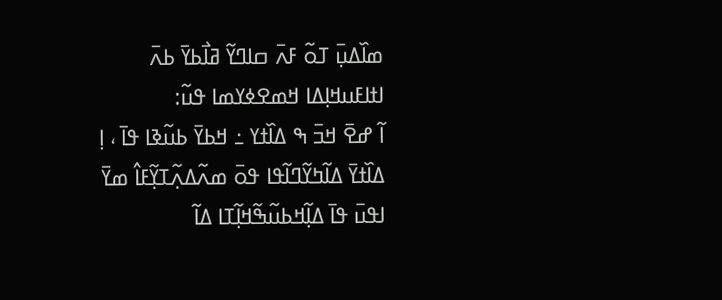ߘߊ߰ߡߎ߲߫ ߠߋ߬ ߓߍ߫ ߛߊߣߌ߬ ߥߊ߯ߕߌ߫ ߕߍ߫
ߊߙߊߓߎߞߊ߲ߡߊ ߞߘߐߦߌߘߊ ߟߎ߬:
ߊ߬ ߝߐ߫ ߞߏ߫ ߒ ߡߊ߰ߙߌ ߸ ߞߕߌ߫ ߕߎ߬ߢߊ ߟߊ߫ ، ߊ߲ ߡߊ߰ߙߌ߫ ߡߊ߬ߤߌ߬ߣߊ߬ߟߊ ߟߋ߫ ߘߍ߬ߡߍ߲߬ߠߌ߲߬ߓߊ߮ ߘߌ߫ ߊߟߎ߫ ߟߊ߫ ߡߊ߲߬ߞߕߎ߬ߒ߬ߞߊ߲߬ߠߊ ߡߊ߬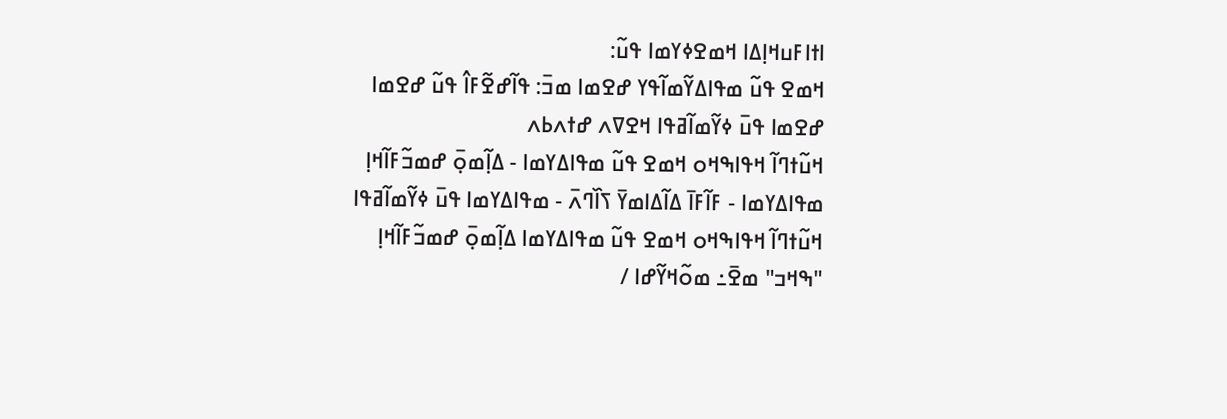ߊߙߊߓߎߞߊ߲ߡߊ ߞߘߐߦߌߘߊ ߟߎ߬:
ߞߘߐ ߟߎ߬ ߘߟߊߡߌ߬ߘߊ߬ߟߌ ߝߐߘߊ ߘߏ߫: ߟߊ߬ߝߐ߬ߓߊ߮ ߟߎ߬ ߝߐߘߊ
ߝߐߘߊ ߟߎ߫ ߦߌ߬ߘߊ߬ߥߟߊ ߞߐߜߍ ߝߙߍߕߍ
ߞߎ߬ߙߣߊ߬ ߞߟߊߒߞߋ ߞߘߐ ߟߎ߬ ߘߟߊߡߌߘߊ - ߡߊ߲߬ߘߋ߲߫ ߝߘߏ߬ߓߊ߬ߞߊ߲ ߘߟߊߡߌߘߊ - ߓߊ߬ߓߊ߫ ߡߊ߬ߡߊߘߌ߫ ߖߊ߰ߣߍ߫ - ߘߟߊߡߌߘߊ ߟߎ߫ ߦߌ߬ߘߊ߬ߥߟߊ
ߞߎ߬ߙߣߊ߬ ߞߟߊߒߞߋ ߞߘߐ ߟߎ߬ ߘߟߊߡߌߘߊ ߡߊ߲߬ߘߋ߲߫ ߝߘߏ߬ߓߊ߬ߞߊ߲ "ߒߞߏ" ߘߐ߫߸ ߘߋ߬ߞߌ߬ߝߊ /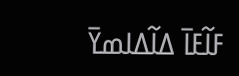ߓߊ߬ߓߊ߫ ߡߊ߬ߡߊߘߌ߫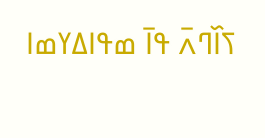ߖߊ߰ߣߍ߫ ߟߊ߫ ߘߟߊߡߌߘߊ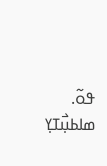ߟߋ߬.
ߘߊߕߎ߲߯ߠߌ߲